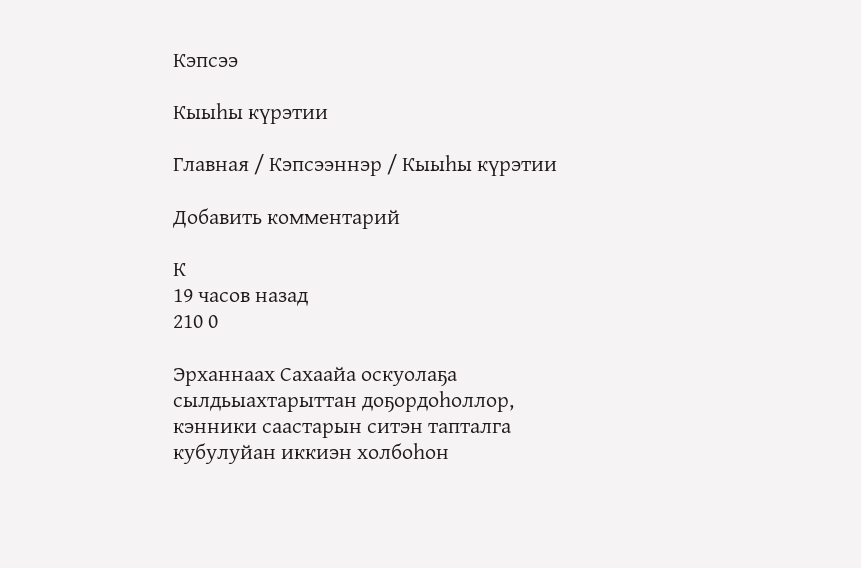Кэпсээ

Кыыһы күрэтии

Главная / Кэпсээннэр / Кыыһы күрэтии

Добавить комментарий

К
19 часов назад
210 0

Эрханнаах Сахаайа оскуолаҕа сылдьыахтарыттан доҕордоһоллор, кэнники саастарын ситэн тапталга кубулуйан иккиэн холбоһон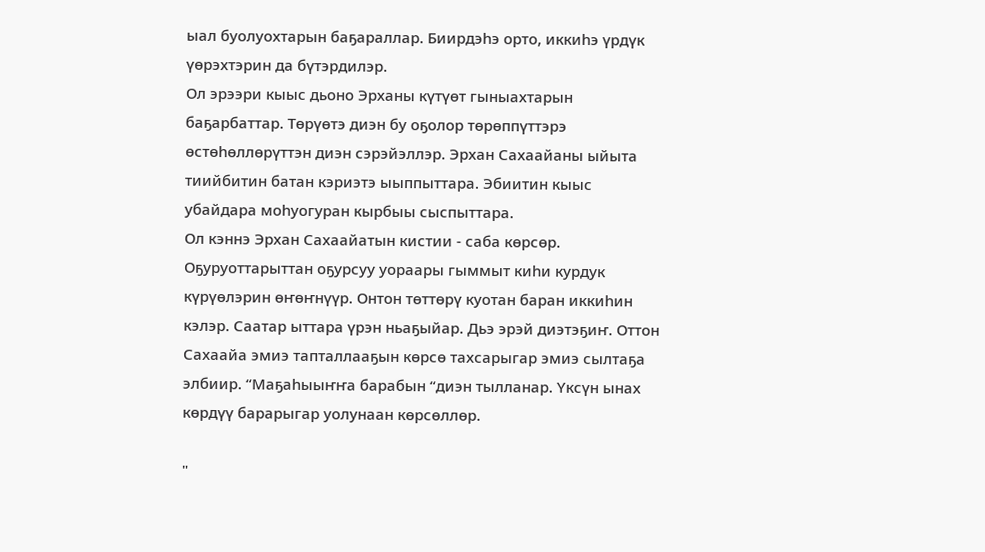ыал буолуохтарын баҕараллар. Биирдэһэ орто, иккиһэ үрдүк үөрэхтэрин да бүтэрдилэр.
Ол эрээри кыыс дьоно Эрханы күтүөт гыныахтарын баҕарбаттар. Төрүөтэ диэн бу оҕолор төрөппүттэрэ өстөһөллөрүттэн диэн сэрэйэллэр. Эрхан Сахаайаны ыйыта тиийбитин батан кэриэтэ ыыппыттара. Эбиитин кыыс убайдара моһуогуран кырбыы сыспыттара.
Ол кэннэ Эрхан Сахаайатын кистии - саба көрсөр. Оҕуруоттарыттан оҕурсуу уораары гыммыт киһи курдук күрүөлэрин өҥөҥнүүр. Онтон төттөрү куотан баран иккиһин кэлэр. Саатар ыттара үрэн ньаҕыйар. Дьэ эрэй диэтэҕиҥ. Оттон Сахаайа эмиэ тапталлааҕын көрсө тахсарыгар эмиэ сылтаҕа элбиир. “Маҕаһыыҥҥа барабын “диэн тылланар. Үксүн ынах көрдүү барарыгар уолунаан көрсөллөр.

"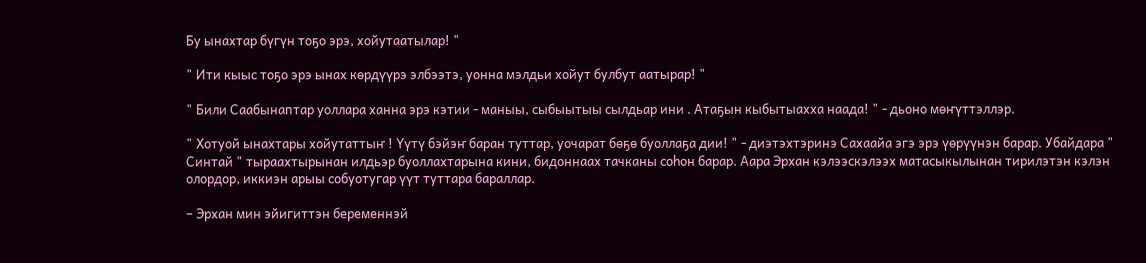Бу ынахтар бүгүн тоҕо эрэ, хойутаатылар! "

" Ити кыыс тоҕо эрэ ынах көрдүүрэ элбээтэ, уонна мэлдьи хойут булбут аатырар! "

" Били Саабынаптар уоллара ханна эрэ кэтии - маныы, сыбыытыы сылдьар ини . Атаҕын кыбытыахха наада! " - дьоно мөҥүттэллэр.

" Хотуой ынахтары хойутаттыҥ ! Үүтү бэйэҥ баран туттар, уочарат бөҕө буоллаҕа дии! " - диэтэхтэринэ Сахаайа эгэ эрэ үөрүүнэн барар. Убайдара " Синтай " тыраахтырынан илдьэр буоллахтарына кини, бидоннаах тачканы соһон барар. Аара Эрхан кэлээскэлээх матасыкылынан тирилэтэн кэлэн олордор, иккиэн арыы собуотугар үүт туттара бараллар.

– Эрхан мин эйигиттэн беременнэй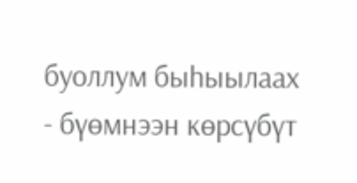буоллум быһыылаах - бүөмнээн көрсүбүт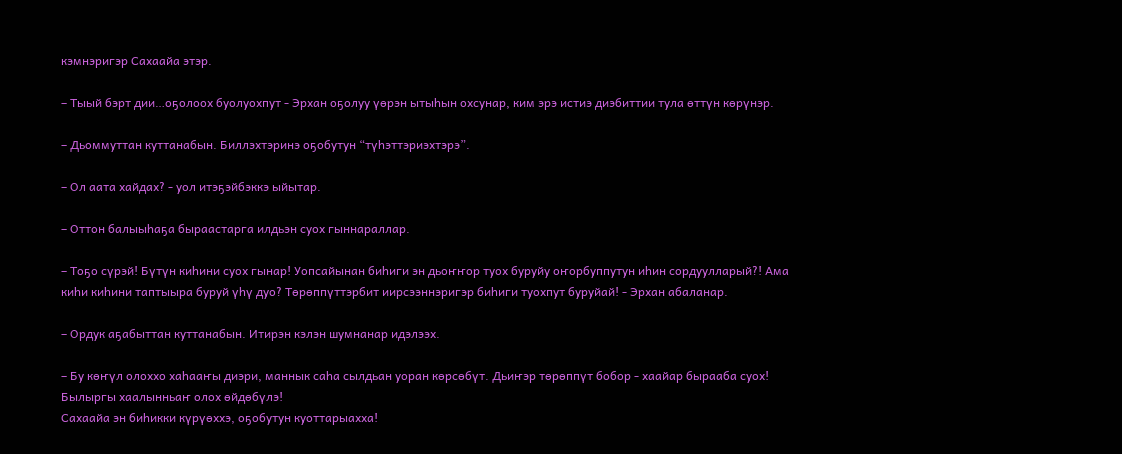кэмнэригэр Сахаайа этэр.

– Тыый бэрт дии…оҕолоох буолуохпут - Эрхан оҕолуу үөрэн ытыһын охсунар, ким эрэ истиэ диэбиттии тула өттүн көрүнэр.

– Дьоммуттан куттанабын. Биллэхтэринэ оҕобутун “түһэттэриэхтэрэ”.

– Ол аата хайдах? - уол итэҕэйбэккэ ыйытар.

– Оттон балыыһаҕа быраастарга илдьэн суох гыннараллар.

– Тоҕо сүрэй! Бүтүн киһини суох гынар! Уопсайынан биһиги эн дьоҥҥор туох буруйу оҥорбуппутун иһин сордуулларый?! Ама киһи киһини таптыыра буруй үһү дуо? Төрөппүттэрбит иирсээннэригэр биһиги туохпут буруйай! - Эрхан абаланар.

– Ордук аҕабыттан куттанабын. Итирэн кэлэн шумнанар идэлээх.

– Бу көҥүл олоххо хаһааҥы диэри, маннык саһа сылдьан уоран көрсөбүт. Дьиҥэр төрөппүт бобор - хаайар бырааба суох! Былыргы хаалынньаҥ олох өйдөбүлэ!
Сахаайа эн биһикки күрүөххэ, оҕобутун куоттарыахха!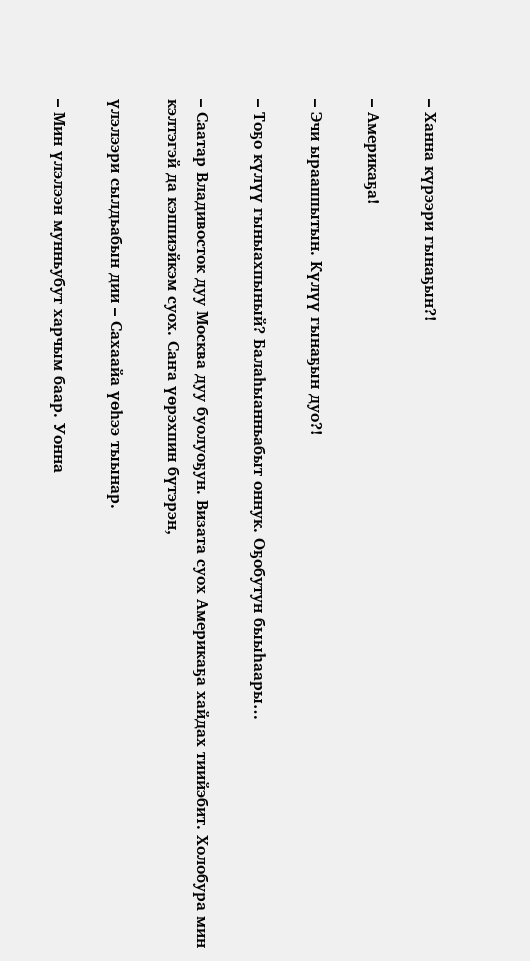– Ханна күрээри гынаҕын?!

– Америкаҕа!

– Эчи ырааппытын. Күлүү гынаҕын дуо?!

– Тоҕо күлүү гыныахпыный? Балаһыанньабыт оннук. Оҕобутун быыһаары…

– Саатар Владивосток дуу Москва дуу буолуоҕун. Визата суох Америкаҕа хайдах тиийэбит. Холобура мин кэлтэгэй да кэппиэйкэм суох. Саҥа үөрэхпин бүтэрэн,

үлэлээри сылдьабын дии – Сахаайа үөһээ тыынар.

– Мин үлэлээн мунньубут харчым баар. Уонна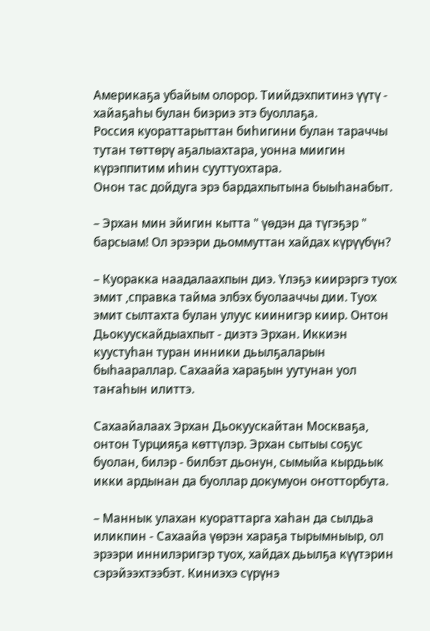Америкаҕа убайым олорор. Тиийдэхпитинэ үүтү - хайаҕаһы булан биэриэ этэ буоллаҕа.
Россия куораттарыттан биһигини булан тараччы тутан төттөрү аҕалыахтара, уонна миигин күрэппитим иһин сууттуохтара.
Онон тас дойдуга эрэ бардахпытына быыһанабыт.

– Эрхан мин эйигин кытта " үөдэн да түгэҕэр " барсыам! Ол эрээри дьоммуттан хайдах күрүүбүн?

– Куоракка наадалаахпын диэ. Үлэҕэ киирэргэ туох эмит ,справка тайма элбэх буолааччы дии. Туох эмит сылтахта булан улуус киинигэр киир. Онтон Дьокуускайдыахпыт - диэтэ Эрхан. Иккиэн куустуһан туран инники дьылҕаларын быһаараллар. Сахаайа хараҕын уутунан уол таҥаһын илиттэ.

Сахаайалаах Эрхан Дьокуускайтан Москваҕа, онтон Турцияҕа көттүлэр. Эрхан сытыы соҕус буолан, билэр - билбэт дьонун, сымыйа кырдьык икки ардынан да буоллар докумуон оҥотторбута.

– Маннык улахан куораттарга хаһан да сылдьа иликпин - Сахаайа үөрэн хараҕа тырымныыр, ол эрээри иннилэригэр туох, хайдах дьылҕа күүтэрин сэрэйээхтээбэт. Киниэхэ сүрүнэ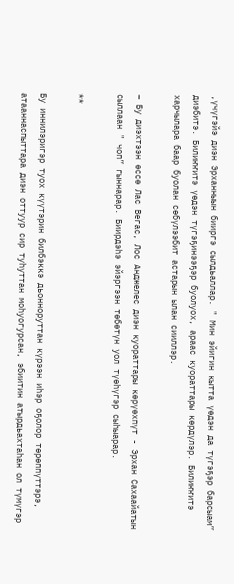,үчүгэйэ диэн Эрханныын бииргэ сылдьаллар. " Мин эйигин кытта үөдэн да түгэҕэр барсыам” диэбитэ. Билиҥҥитэ үөдэн түгэҕинээҕэр буолуох, араас куораттары көрдүлэр. Билиҥҥитэ харчылара баар буолан сөбүлээбит астарын ылан сииллэр.

– Бу диэхтээн өссө Лас Вегас, Лос Анджелес диэн куораттары көрүөхпүт - Эрхан Сахаайатын сыллаан " чоп” гыннарар. Биирдэһэ эйэргээн төбөтүн уол түөһүгэр сыһыарар.

**

Бу иннилэригэр туох күүтэрин билбэккэ дьонноруттан күрээн иһэр оҕолор төрөппүттэрэ, атааннаспыттара диэн оттуур сир туһуттан моһуогурсан, эбиитин атырдьахтаһан ол түмүгэр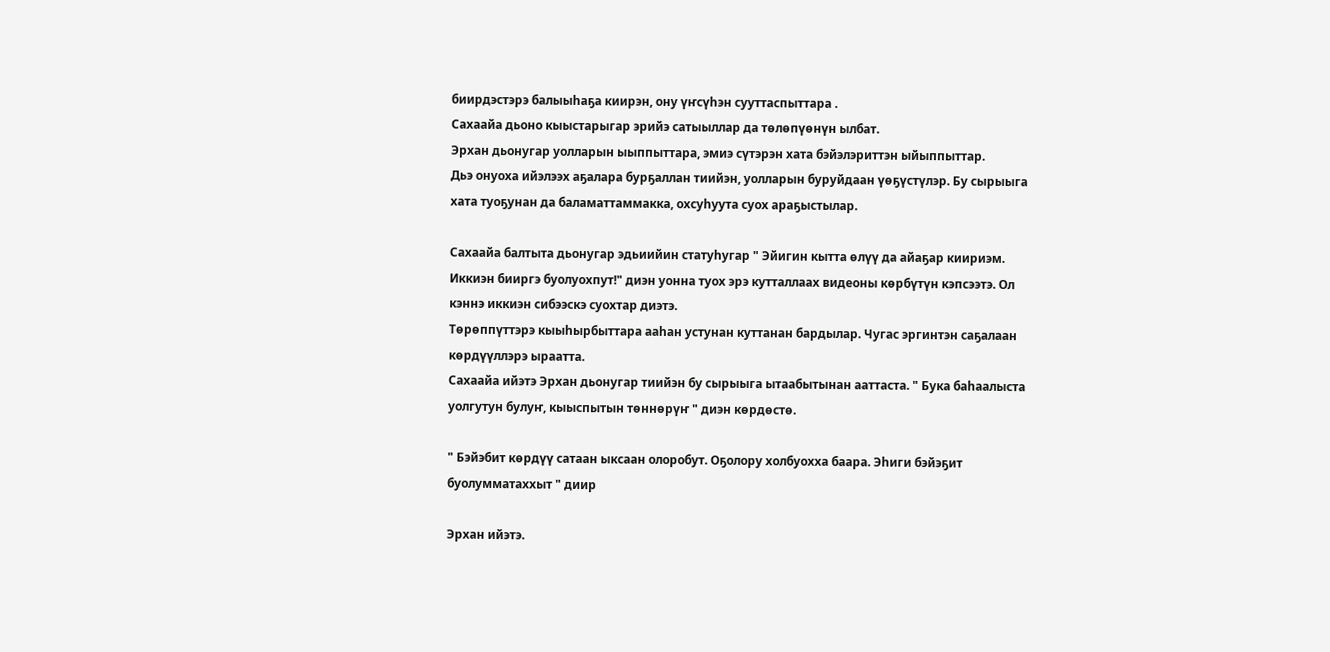биирдэстэрэ балыыһаҕа киирэн, ону үҥсүһэн сууттаспыттара .
Сахаайа дьоно кыыстарыгар эрийэ сатыыллар да төлөпүөнүн ылбат.
Эрхан дьонугар уолларын ыыппыттара, эмиэ сүтэрэн хата бэйэлэриттэн ыйыппыттар.
Дьэ онуоха ийэлээх аҕалара бурҕаллан тиийэн, уолларын буруйдаан үөҕүстүлэр. Бу сырыыга хата туоҕунан да баламаттаммакка, охсуһуута суох араҕыстылар.

Сахаайа балтыта дьонугар эдьиийин статуһугар " Эйигин кытта өлүү да айаҕар киириэм. Иккиэн бииргэ буолуохпут!" диэн уонна туох эрэ кутталлаах видеоны көрбүтүн кэпсээтэ. Ол кэннэ иккиэн сибээскэ суохтар диэтэ.
Төрөппүттэрэ кыыһырбыттара ааһан устунан куттанан бардылар. Чугас эргинтэн саҕалаан көрдүүллэрэ ыраатта.
Сахаайа ийэтэ Эрхан дьонугар тиийэн бу сырыыга ытаабытынан ааттаста. " Бука баһаалыста уолгутун булуҥ, кыыспытын төннөрүҥ " диэн көрдөстө.

" Бэйэбит көрдүү сатаан ыксаан олоробут. Оҕолору холбуохха баара. Эһиги бэйэҕит буолумматаххыт " диир

Эрхан ийэтэ.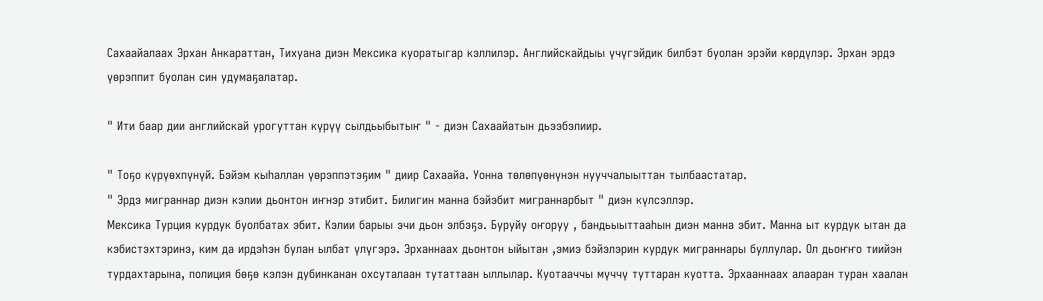Сахаайалаах Эрхан Анкараттан, Тихуана диэн Мексика куоратыгар кэллилэр. Английскайдыы үчүгэйдик билбэт буолан эрэйи көрдүлэр. Эрхан эрдэ үөрэппит буолан син удумаҕалатар.

" Ити баар дии английскай урогуттан күрүү сылдьыбытыҥ " - диэн Сахаайатын дьээбэлиир.

" Тоҕо күрүөхпүнүй. Бэйэм кыһаллан үөрэппэтэҕим " диир Сахаайа. Уонна төлөпүөнүнэн нууччалыыттан тылбаастатар.
" Эрдэ миграннар диэн кэлии дьонтон иҥнэр этибит. Билигин манна бэйэбит миграннарбыт " диэн күлсэллэр.
Мексика Турция курдук буолбатах эбит. Кэлии барыы эчи дьон элбэҕэ. Буруйу оҥоруу , бандьыыттааһын диэн манна эбит. Манна ыт курдук ытан да кэбистэхтэринэ, ким да ирдэһэн булан ылбат үлүгэрэ. Эрханнаах дьонтон ыйытан ,эмиэ бэйэлэрин курдук миграннары буллулар. Ол дьоҥҥо тиийэн турдахтарына, полиция бөҕө кэлэн дубинканан охсуталаан тутаттаан ыллылар. Куотааччы мүччү туттаран куотта. Эрхааннаах алааран туран хаалан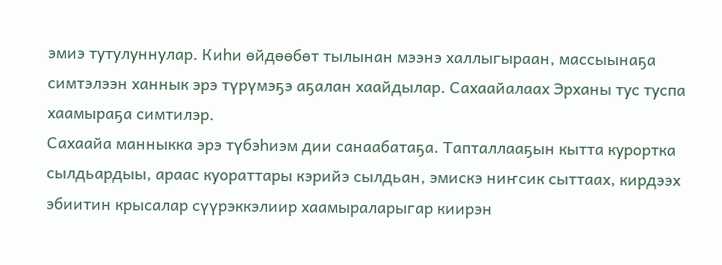эмиэ тутулуннулар. Киһи өйдөөбөт тылынан мээнэ халлыгыраан, массыынаҕа симтэлээн ханнык эрэ түрүмэҕэ аҕалан хаайдылар. Сахаайалаах Эрханы тус туспа хаамыраҕа симтилэр.
Сахаайа манныкка эрэ түбэһиэм дии санаабатаҕа. Тапталлааҕын кытта курортка сылдьардыы, араас куораттары кэрийэ сылдьан, эмискэ ниҥсик сыттаах, кирдээх эбиитин крысалар сүүрэккэлиир хаамыраларыгар киирэн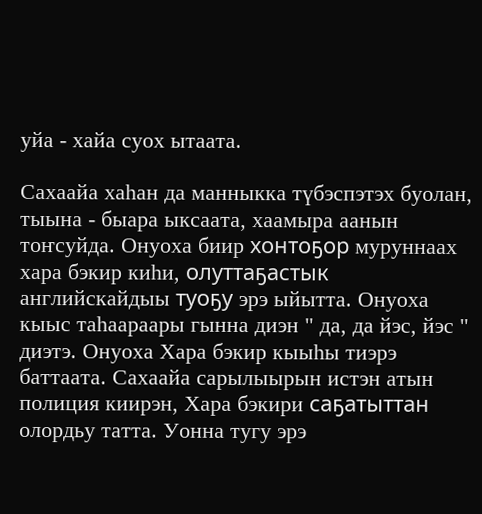уйа - хайа суох ытаата.

Сахаайа хаһан да манныкка түбэспэтэх буолан, тыына - быара ыксаата, хаамыра аанын тоҥсуйда. Онуоха биир хонтоҕор муруннаах хара бэкир киһи, олуттаҕастык английскайдыы туоҕу эрэ ыйытта. Онуоха кыыс таһаараары гынна диэн " да, да йэс, йэс " диэтэ. Онуоха Хара бэкир кыыһы тиэрэ баттаата. Сахаайа сарылыырын истэн атын полиция киирэн, Хара бэкири саҕатыттан олордьу татта. Уонна тугу эрэ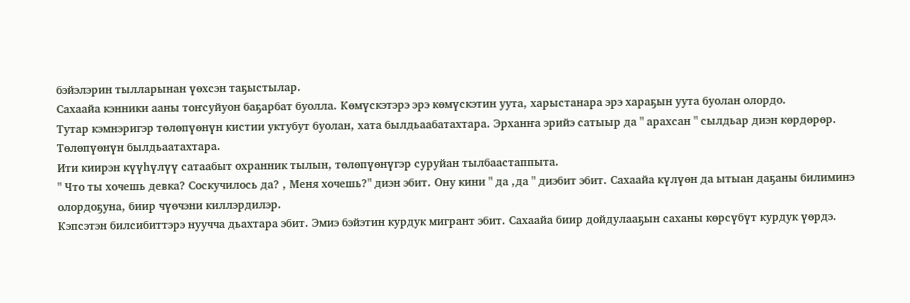бэйэлэрин тылларынан үөхсэн таҕыстылар.
Сахаайа кэнники ааны тоҥсуйуон баҕарбат буолла. Көмүскэтэрэ эрэ көмүскэтин уута, харыстанара эрэ хараҕын уута буолан олордо.
Тутар кэмнэригэр төлөпүөнүн кистии уктубут буолан, хата былдьаабатахтара. Эрханҥа эрийэ сатыыр да " арахсан " сылдьар диэн көрдөрөр. Төлөпүөнүн былдьаатахтара.
Ити киирэн күүһүлүү сатаабыт охранник тылын, төлөпүөнүгэр суруйан тылбаастаппыта.
" Что ты хочешь девка? Соскучилось да? , Меня хочешь?" диэн эбит. Ону кини " да ,да " диэбит эбит. Сахаайа күлүөн да ытыан даҕаны билиминэ олордоҕуна, биир чүөчэни киллэрдилэр.
Кэпсэтэн билсибиттэрэ нуучча дьахтара эбит. Эмиэ бэйэтин курдук мигрант эбит. Сахаайа биир дойдулааҕын саханы көрсүбүт курдук үөрдэ.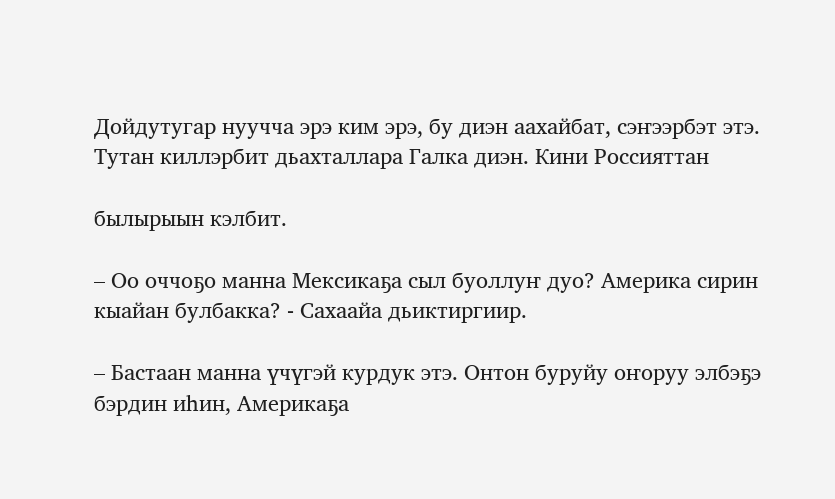Дойдутугар нуучча эрэ ким эрэ, бу диэн аахайбат, сэҥээрбэт этэ.
Тутан киллэрбит дьахталлара Галка диэн. Кини Россияттан

былырыын кэлбит.

– Оо оччоҕо манна Мексикаҕа сыл буоллуҥ дуо? Америка сирин кыайан булбакка? - Сахаайа дьиктиргиир.

– Бастаан манна үчүгэй курдук этэ. Онтон буруйу оҥоруу элбэҕэ бэрдин иһин, Америкаҕа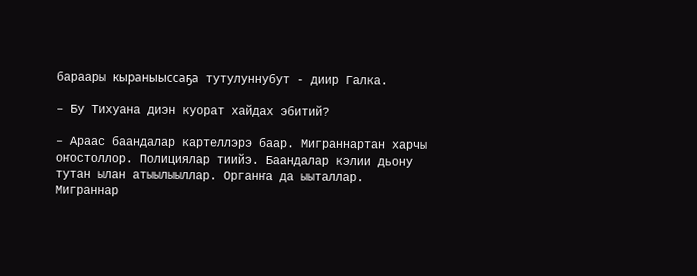бараары кыраныыссаҕа тутулуннубут - диир Галка.

– Бу Тихуана диэн куорат хайдах эбитий?

– Араас баандалар картеллэрэ баар. Миграннартан харчы оҥостоллор. Полициялар тиийэ. Баандалар кэлии дьону тутан ылан атыылыыллар. Органҥа да ыыталлар. Миграннар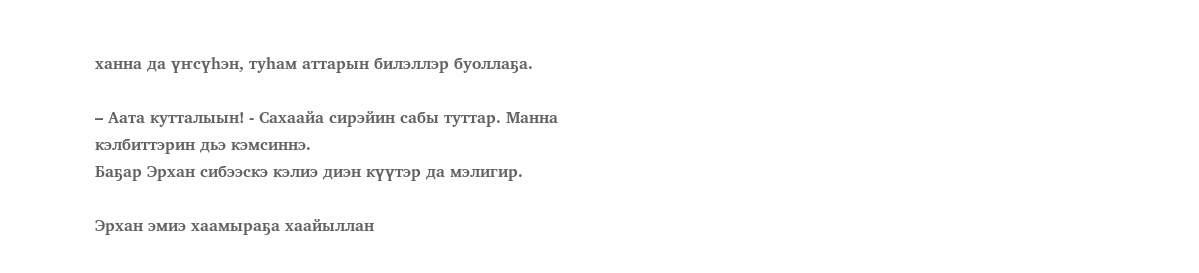ханна да үҥсүһэн, туһам аттарын билэллэр буоллаҕа.

– Аата кутталыын! - Сахаайа сирэйин сабы туттар. Манна кэлбиттэрин дьэ кэмсиннэ.
Баҕар Эрхан сибээскэ кэлиэ диэн күүтэр да мэлигир.

Эрхан эмиэ хаамыраҕа хаайыллан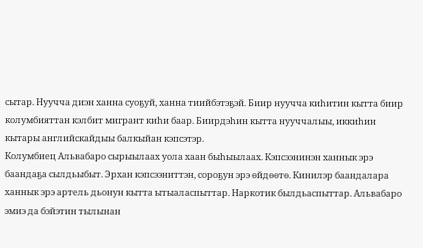сытар. Нуучча диэн ханна суоҕуй, ханна тиийбэтэҕэй. Биир нуучча киһитин кытта биир колумбияттан кэлбит мигрант киһи баар. Биирдэһин кытта нууччалыы, иккиһин кытары английскайдыы балкыйан кэпсэтэр.
Колумбиец Альвабаро сырыылаах уола хаан быһыылаах. Кэпсээнинэн ханнык эрэ баандаҕа сылдьыбыт. Эрхан кэпсээниттэн, сороҕун эрэ өйдөөтө. Кинилэр баандалара ханнык эрэ артель дьонун кытта ытыаласпыттар. Наркотик былдьаспыттар. Альвабаро эмиэ да бэйэтин тылынан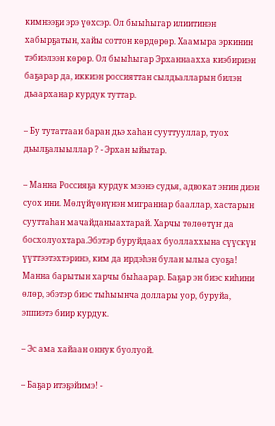кимнээҕи эрэ үөхсэр. Ол быыһыгар илиитинэн хабырҕатын, хайы соттон көрдөрөр. Хаамыра эркинин тэбиэлээн көрөр. Ол быыһыгар Эрханнаахха киэбириэн баҕарар да, иккиэн россияттан сылдьалларын билэн дьаарханар курдук туттар.

– Бу тутаттаан баран дьэ хаһан сууттууллар, туох дьылҕалыыллар ? - Эрхан ыйытар.

– Манна Россияҕа курдук мээнэ судья, адвокат эҥин диэн суох ини. Мөлүйүөнүнэн миграннар бааллар, хастарын сууттаһан мачайданыахтарай. Харчы төлөөтүҥ да босхолуохтара.Эбэтэр буруйдаах буоллаххына сүүскүн үүттээтэхтэринэ, ким да ирдэһэн булан ылыа суоҕа! Манна барытын харчы быһаарар. Баҕар эн биэс киһини өлөр, эбэтэр биэс тыһыынча доллары уор, буруйа, эппиэтэ биир курдук.

– Эс ама хайаан оннук буолуой.

– Баҕар итэҕэйимэ! -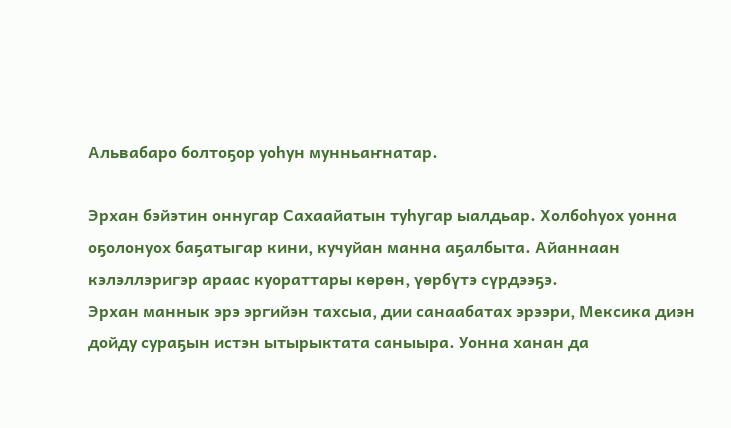Альвабаро болтоҕор уоһун мунньаҥнатар.

Эрхан бэйэтин оннугар Сахаайатын туһугар ыалдьар. Холбоһуох уонна оҕолонуох баҕатыгар кини, кучуйан манна аҕалбыта. Айаннаан кэлэллэригэр араас куораттары көрөн, үөрбүтэ сүрдээҕэ.
Эрхан маннык эрэ эргийэн тахсыа, дии санаабатах эрээри, Мексика диэн дойду сураҕын истэн ытырыктата саныыра. Уонна ханан да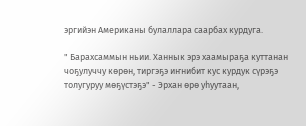эргийэн Американы булаллара саарбах курдуга.

" Барахсаммын ньии. Ханнык эрэ хаамыраҕа куттанан чоҕулуччу көрөн, тиргэҕэ иҥнибит кус курдук сүрэҕэ толугуруу мөҕүстэҕэ" - Эрхан өрө уһуутаан,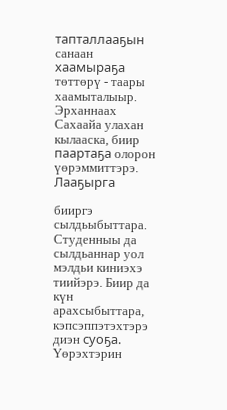тапталлааҕын санаан хаамыраҕа төттөрү - таары хаамыталыыр.
Эрханнаах Сахаайа улахан кылааска, биир паартаҕа олорон үөрэммиттэрэ. Лааҕырга

бииргэ сылдьыбыттара. Студенныы да сылдьаннар уол мэлдьи киниэхэ тиийэрэ. Биир да күн арахсыбыттара, кэпсэппэтэхтэрэ диэн суоҕа.
Үөрэхтэрин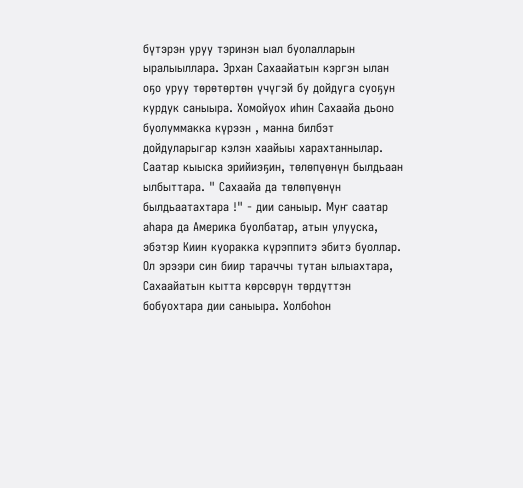бүтэрэн уруу тэринэн ыал буолалларын ыралыыллара. Эрхан Сахаайатын кэргэн ылан оҕо уруу төрөтөртөн үчүгэй бу дойдуга суоҕун курдук саныыра. Хомойуох иһин Сахаайа дьоно буолуммакка күрээн , манна билбэт дойдуларыгар кэлэн хаайыы харахтаннылар. Саатар кыыска эрийиэҕин, төлөпүөнүн былдьаан ылбыттара. " Сахаайа да төлөпүөнүн былдьаатахтара !" - дии саныыр. Муҥ саатар аһара да Америка буолбатар, атын улууска, эбэтэр Киин куоракка күрэппитэ эбитэ буоллар. Ол эрээри син биир тараччы тутан ылыахтара, Сахаайатын кытта көрсөрүн төрдүттэн бобуохтара дии саныыра. Холбоһон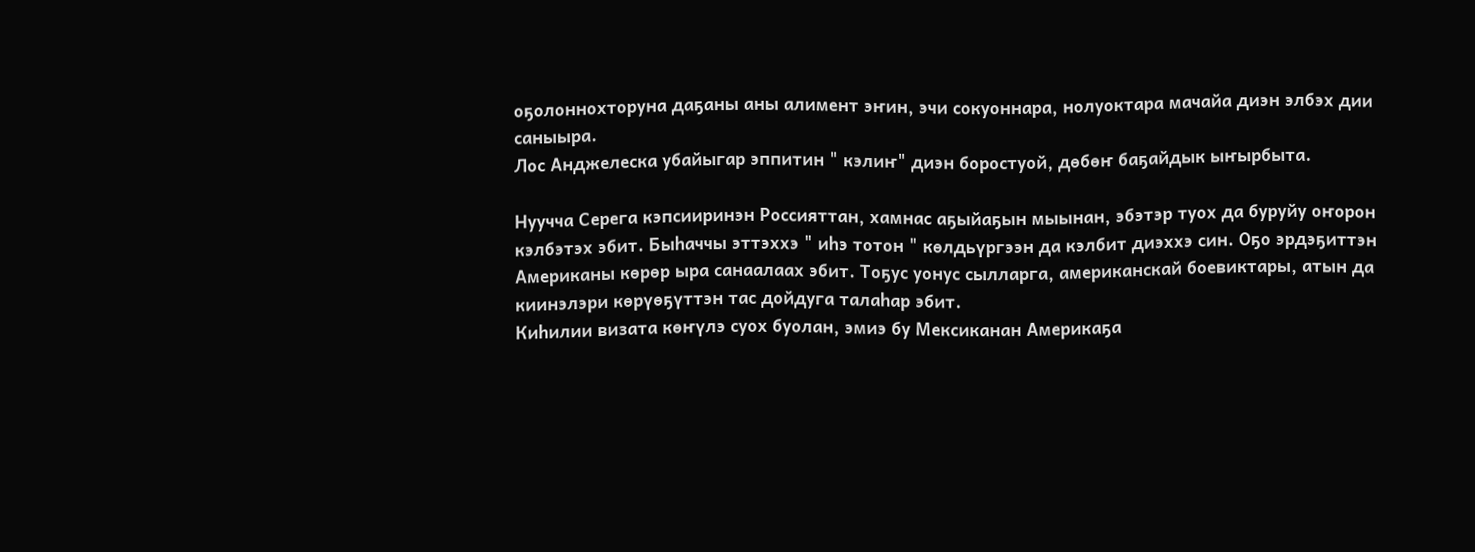оҕолоннохторуна даҕаны аны алимент эҥин, эчи сокуоннара, нолуоктара мачайа диэн элбэх дии саныыра.
Лос Анджелеска убайыгар эппитин " кэлиҥ" диэн боростуой, дөбөҥ баҕайдык ыҥырбыта.

Нуучча Серега кэпсииринэн Россияттан, хамнас аҕыйаҕын мыынан, эбэтэр туох да буруйу оҥорон кэлбэтэх эбит. Быһаччы эттэххэ " иһэ тотон " көлдьүргээн да кэлбит диэххэ син. Оҕо эрдэҕиттэн Американы көрөр ыра санаалаах эбит. Тоҕус уонус сылларга, американскай боевиктары, атын да киинэлэри көрүөҕүттэн тас дойдуга талаһар эбит.
Киһилии визата көҥүлэ суох буолан, эмиэ бу Мексиканан Америкаҕа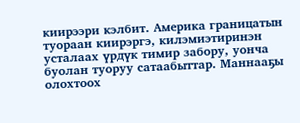киирээри кэлбит. Америка границатын туораан киирэргэ, килэмиэтиринэн усталаах үрдүк тимир забору, уонча буолан туоруу сатаабыттар. Маннааҕы олохтоох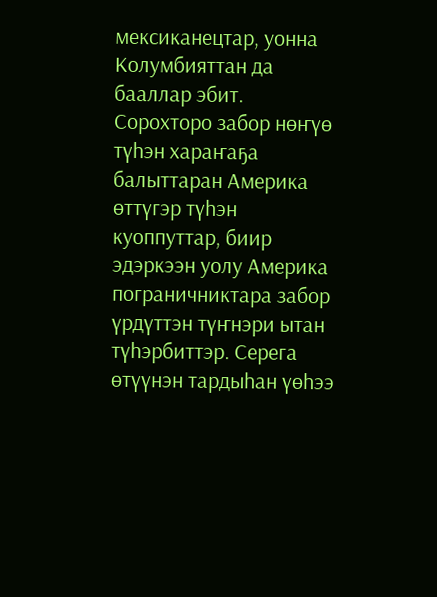мексиканецтар, уонна Колумбияттан да бааллар эбит. Сорохторо забор нөҥүө түһэн хараҥаҕа балыттаран Америка өттүгэр түһэн куоппуттар, биир эдэркээн уолу Америка пограничниктара забор үрдүттэн түҥнэри ытан түһэрбиттэр. Серега өтүүнэн тардыһан үөһээ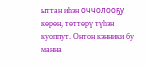ыттан иһэн оччолооҕу көрөн, төттөрү түһэн куоппут. Онтон кэнники бу манна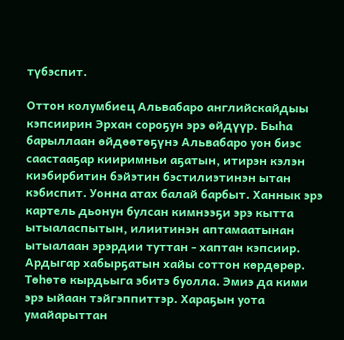түбэспит.

Оттон колумбиец Альвабаро английскайдыы кэпсиирин Эрхан сороҕун эрэ өйдүүр. Быһа барыллаан өйдөөтөҕүнэ Альвабаро уон биэс саастааҕар кииримньи аҕатын, итирэн кэлэн киэбирбитин бэйэтин бэстилиэтинэн ытан кэбиспит. Уонна атах балай барбыт. Ханнык эрэ картель дьонун булсан кимнээҕи эрэ кытта ытыаласпытын, илиитинэн аптамаатынан ытыалаан эрэрдии туттан - хаптан кэпсиир.
Ардыгар хабырҕатын хайы соттон көрдөрөр. Төһөтө кырдьыга эбитэ буолла. Эмиэ да кими эрэ ыйаан тэйгэппиттэр. Хараҕын уота умайарыттан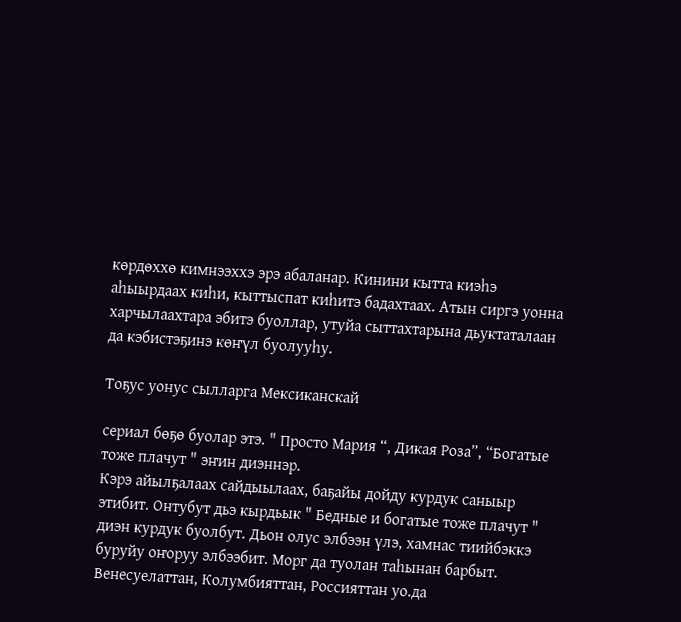көрдөххө кимнээххэ эрэ абаланар. Кинини кытта киэһэ аһыырдаах киһи, кыттыспат киһитэ бадахтаах. Атын сиргэ уонна харчылаахтара эбитэ буоллар, утуйа сыттахтарына дьуктаталаан да кэбистэҕинэ көҥүл буолууһу.

Тоҕус уонус сылларга Мексиканскай

сериал бөҕө буолар этэ. " Просто Мария “, Дикая Роза”, “Богатые тоже плачут " эҥин диэннэр.
Кэрэ айылҕалаах сайдыылаах, баҕайы дойду курдук саныыр этибит. Онтубут дьэ кырдьык " Бедные и богатые тоже плачут " диэн курдук буолбут. Дьон олус элбээн үлэ, хамнас тиийбэккэ буруйу оҥоруу элбээбит. Морг да туолан таһынан барбыт. Венесуелаттан, Колумбияттан, Россияттан уо.да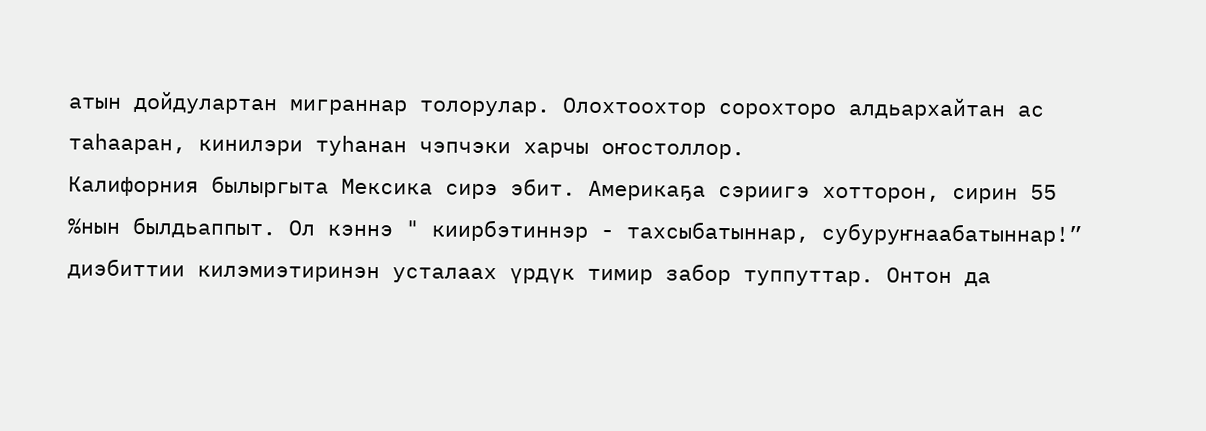атын дойдулартан миграннар толорулар. Олохтоохтор сорохторо алдьархайтан ас таһааран, кинилэри туһанан чэпчэки харчы оҥостоллор.
Калифорния былыргыта Мексика сирэ эбит. Америкаҕа сэриигэ хотторон, сирин 55 %нын былдьаппыт. Ол кэннэ " киирбэтиннэр - тахсыбатыннар, субуруҥнаабатыннар!” диэбиттии килэмиэтиринэн усталаах үрдүк тимир забор туппуттар. Онтон да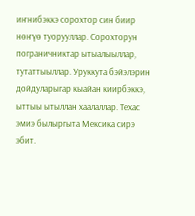иҥнибэккэ сорохтор син биир нөҥүө туорууллар. Сорохторун пограничниктар ытыалыыллар, тутаттыыллар. Уруккута бэйэлэрин дойдуларыгар кыайан киирбэккэ, ыттыы ытыллан хаалаллар. Техас эмиэ былыргыта Мексика сирэ эбит.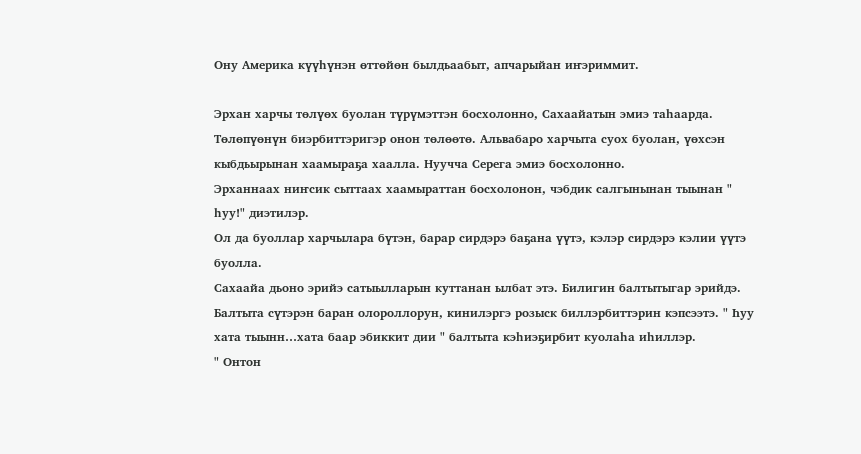Ону Америка күүһүнэн өттөйөн былдьаабыт, апчарыйан иҥэриммит.

Эрхан харчы төлүөх буолан түрүмэттэн босхолонно, Сахаайатын эмиэ таһаарда. Төлөпүөнүн биэрбиттэригэр онон төлөөтө. Альвабаро харчыта суох буолан, үөхсэн кыбдьырынан хаамыраҕа хаалла. Нуучча Серега эмиэ босхолонно.
Эрханнаах ниҥсик сыттаах хаамыраттан босхолонон, чэбдик салгынынан тыынан " һуу!" диэтилэр.
Ол да буоллар харчылара бүтэн, барар сирдэрэ баҕана үүтэ, кэлэр сирдэрэ кэлии үүтэ буолла.
Сахаайа дьоно эрийэ сатыылларын куттанан ылбат этэ. Билигин балтытыгар эрийдэ.
Балтыта сүтэрэн баран олороллорун, кинилэргэ розыск биллэрбиттэрин кэпсээтэ. " Һуу хата тыынн…хата баар эбиккит дии " балтыта кэһиэҕирбит куолаһа иһиллэр.
" Онтон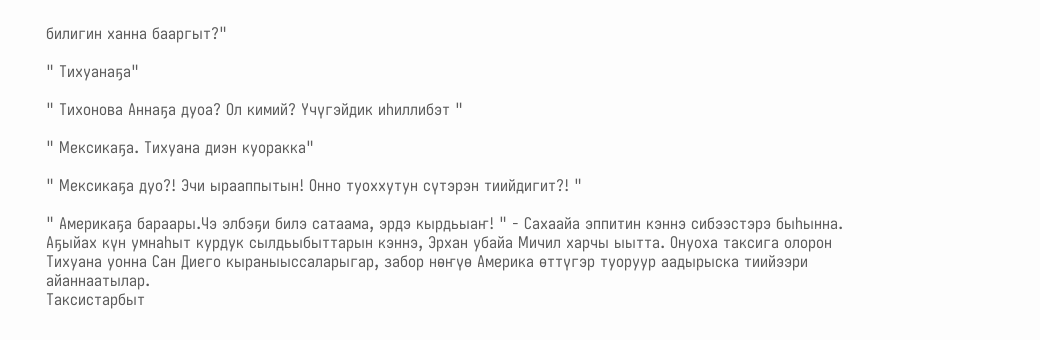билигин ханна бааргыт?"

" Тихуанаҕа"

" Тихонова Аннаҕа дуоа? Ол кимий? Үчүгэйдик иһиллибэт "

" Мексикаҕа. Тихуана диэн куоракка"

" Мексикаҕа дуо?! Эчи ырааппытын! Онно туоххутун сүтэрэн тиийдигит?! "

" Америкаҕа бараары.Чэ элбэҕи билэ сатаама, эрдэ кырдьыаҥ! " - Сахаайа эппитин кэннэ сибээстэрэ быһынна.
Аҕыйах күн умнаһыт курдук сылдьыбыттарын кэннэ, Эрхан убайа Мичил харчы ыытта. Онуоха таксига олорон Тихуана уонна Сан Диего кыраныыссаларыгар, забор нөҥүө Америка өттүгэр туоруур аадырыска тиийээри айаннаатылар.
Таксистарбыт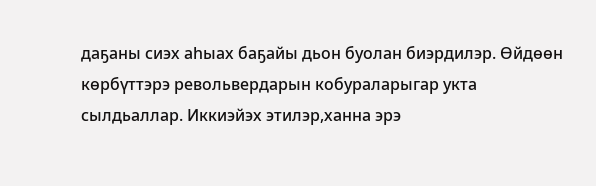даҕаны сиэх аһыах баҕайы дьон буолан биэрдилэр. Өйдөөн көрбүттэрэ револьвердарын кобураларыгар укта сылдьаллар. Иккиэйэх этилэр,ханна эрэ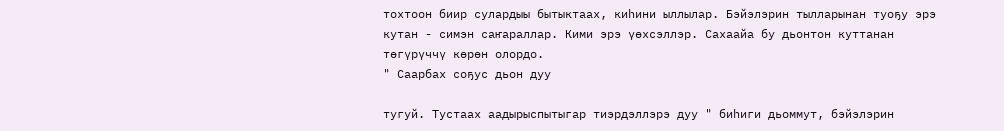тохтоон биир сулардыы бытыктаах, киһини ыллылар. Бэйэлэрин тылларынан туоҕу эрэ кутан - симэн саҥараллар. Кими эрэ үөхсэллэр. Сахаайа бу дьонтон куттанан төгүрүччү көрөн олордо.
" Саарбах соҕус дьон дуу

тугуй. Тустаах аадырыспытыгар тиэрдэллэрэ дуу " биһиги дьоммут, бэйэлэрин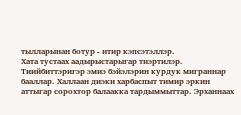тылларынан ботур - итир кэпсэтэллэр.
Хата тустаах аадырыстарыгар тиэртилэр.
Тиийбиттэригэр эмиэ бэйэлэрин курдук миграннар бааллар. Халлаан диэки харбаспыт тимир эркин аттыгар сорохтор балаакка тардыммыттар. Эрханнаах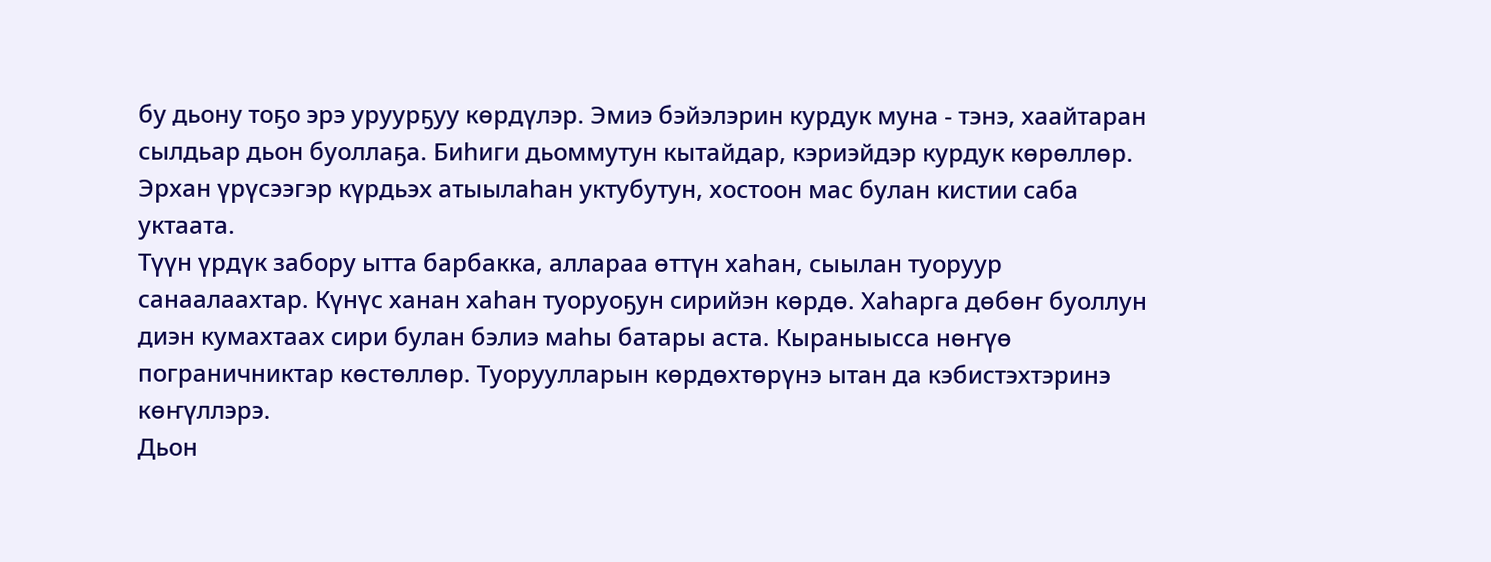бу дьону тоҕо эрэ уруурҕуу көрдүлэр. Эмиэ бэйэлэрин курдук муна - тэнэ, хаайтаран сылдьар дьон буоллаҕа. Биһиги дьоммутун кытайдар, кэриэйдэр курдук көрөллөр.
Эрхан үрүсээгэр күрдьэх атыылаһан уктубутун, хостоон мас булан кистии саба уктаата.
Түүн үрдүк забору ытта барбакка, аллараа өттүн хаһан, сыылан туоруур санаалаахтар. Күнүс ханан хаһан туоруоҕун сирийэн көрдө. Хаһарга дөбөҥ буоллун диэн кумахтаах сири булан бэлиэ маһы батары аста. Кыраныысса нөҥүө пограничниктар көстөллөр. Туоруулларын көрдөхтөрүнэ ытан да кэбистэхтэринэ көҥүллэрэ.
Дьон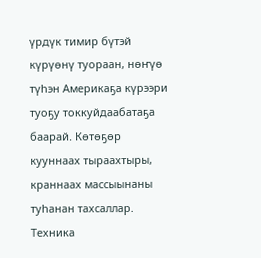үрдүк тимир бүтэй күрүөнү туораан, нөҥүө түһэн Америкаҕа күрээри туоҕу токкуйдаабатаҕа баарай. Көтөҕөр кууннаах тыраахтыры, краннаах массыынаны туһанан тахсаллар. Техника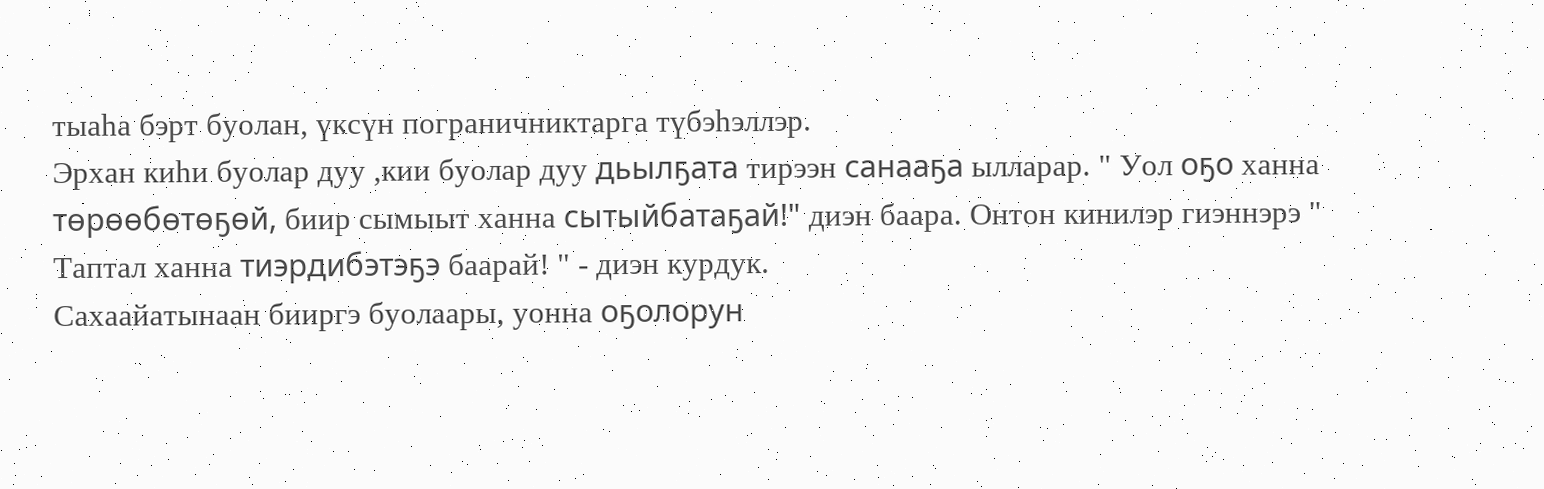тыаһа бэрт буолан, үксүн пограничниктарга түбэһэллэр.
Эрхан киһи буолар дуу ,кии буолар дуу дьылҕата тирээн санааҕа ылларар. " Уол оҕо ханна төрөөбөтөҕөй, биир сымыыт ханна сытыйбатаҕай!" диэн баара. Онтон кинилэр гиэннэрэ " Таптал ханна тиэрдибэтэҕэ баарай! " - диэн курдук.
Сахаайатынаан бииргэ буолаары, уонна оҕолорун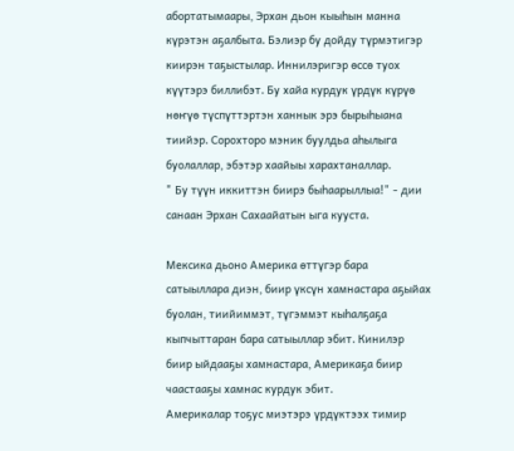абортатымаары, Эрхан дьон кыыһын манна күрэтэн аҕалбыта. Бэлиэр бу дойду түрмэтигэр киирэн таҕыстылар. Иннилэригэр өссө туох күүтэрэ биллибэт. Бу хайа курдук үрдүк күрүө нөҥүө түспүттэртэн ханнык эрэ бырыһыана тиийэр. Сорохторо мэник буулдьа аһылыга буолаллар, эбэтэр хаайыы харахтаналлар.
" Бу түүн иккиттэн биирэ быһаарыллыа!" - дии санаан Эрхан Сахаайатын ыга кууста.

Мексика дьоно Америка өттүгэр бара сатыыллара диэн, биир үксүн хамнастара аҕыйах буолан, тиийиммэт, түгэммэт кыһалҕаҕа кыпчыттаран бара сатыыллар эбит. Кинилэр биир ыйдааҕы хамнастара, Америкаҕа биир чаастааҕы хамнас курдук эбит.
Америкалар тоҕус миэтэрэ үрдүктээх тимир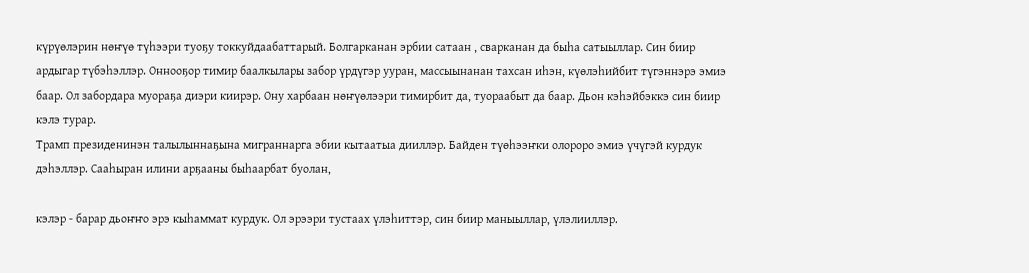күрүөлэрин нөҥүө түһээри туоҕу токкуйдаабаттарый. Болгарканан эрбии сатаан , сварканан да быһа сатыыллар. Син биир ардыгар түбэһэллэр. Оннооҕор тимир баалкылары забор үрдүгэр ууран, массыынанан тахсан иһэн, күөлэһийбит түгэннэрэ эмиэ баар. Ол забордара муораҕа диэри киирэр. Ону харбаан нөҥүөлээри тимирбит да, туораабыт да баар. Дьон кэһэйбэккэ син биир кэлэ турар.
Трамп президенинэн талылыннаҕына миграннарга эбии кытаатыа дииллэр. Байден түөһээҥки олороро эмиэ үчүгэй курдук дэһэллэр. Сааһыран илини арҕааны быһаарбат буолан,

кэлэр - барар дьоҥҥо эрэ кыһаммат курдук. Ол эрээри тустаах үлэһиттэр, син биир маныыллар, үлэлииллэр.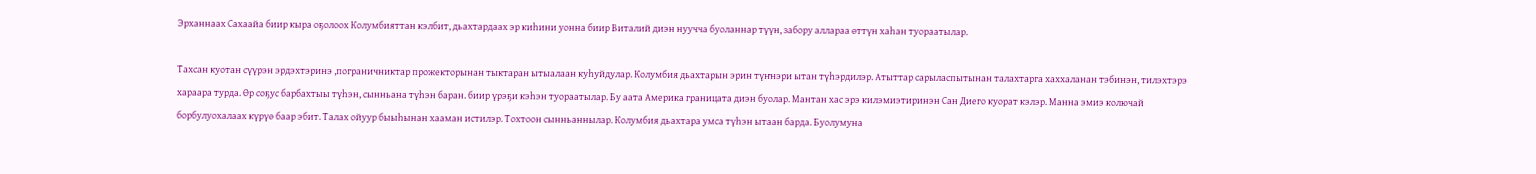Эрханнаах Сахаайа биир кыра оҕолоох Колумбияттан кэлбит, дьахтардаах эр киһини уонна биир Виталий диэн нуучча буоланнар түүн, забору аллараа өттүн хаһан туораатылар.

Тахсан куотан сүүрэн эрдэхтэринэ ,пограничниктар прожекторынан тыктаран ытыалаан куһуйдулар. Колумбия дьахтарын эрин түҥнэри ытан түһэрдилэр. Атыттар сарыласпытынан талахтарга хаххаланан тэбинэн, тилэхтэрэ хараара турда. Өр соҕус барбахтыы түһэн, сынньана түһэн баран. биир үрэҕи кэһэн туораатылар. Бу аата Америка границата диэн буолар. Мантан хас эрэ килэмиэтиринэн Сан Диего куорат кэлэр. Манна эмиэ колючай борбулуохалаах күрүө баар эбит. Талах ойуур быыһынан хааман истилэр. Тохтоон сынньаннылар. Колумбия дьахтара умса түһэн ытаан барда. Буолумуна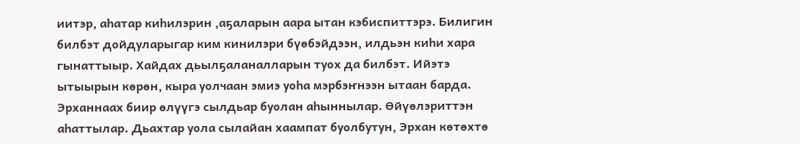иитэр, аһатар киһилэрин ,аҕаларын аара ытан кэбиспиттэрэ. Билигин билбэт дойдуларыгар ким кинилэри бүөбэйдээн, илдьэн киһи хара гынаттыыр. Хайдах дьылҕаланалларын туох да билбэт. Ийэтэ ытыырын көрөн, кыра уолчаан эмиэ уоһа мэрбэҥнээн ытаан барда. Эрханнаах биир өлүүгэ сылдьар буолан аһыннылар. Өйүөлэриттэн аһаттылар. Дьахтар уола сылайан хаампат буолбутун, Эрхан көтөхтө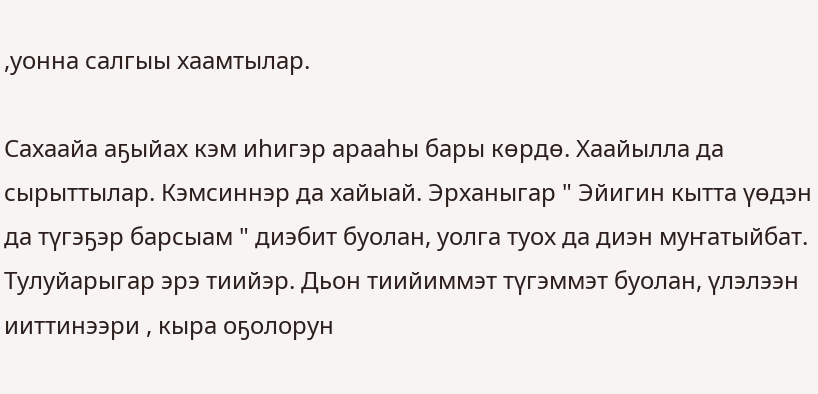,уонна салгыы хаамтылар.

Сахаайа аҕыйах кэм иһигэр арааһы бары көрдө. Хаайылла да сырыттылар. Кэмсиннэр да хайыай. Эрханыгар " Эйигин кытта үөдэн да түгэҕэр барсыам " диэбит буолан, уолга туох да диэн муҥатыйбат. Тулуйарыгар эрэ тиийэр. Дьон тиийиммэт түгэммэт буолан, үлэлээн ииттинээри , кыра оҕолорун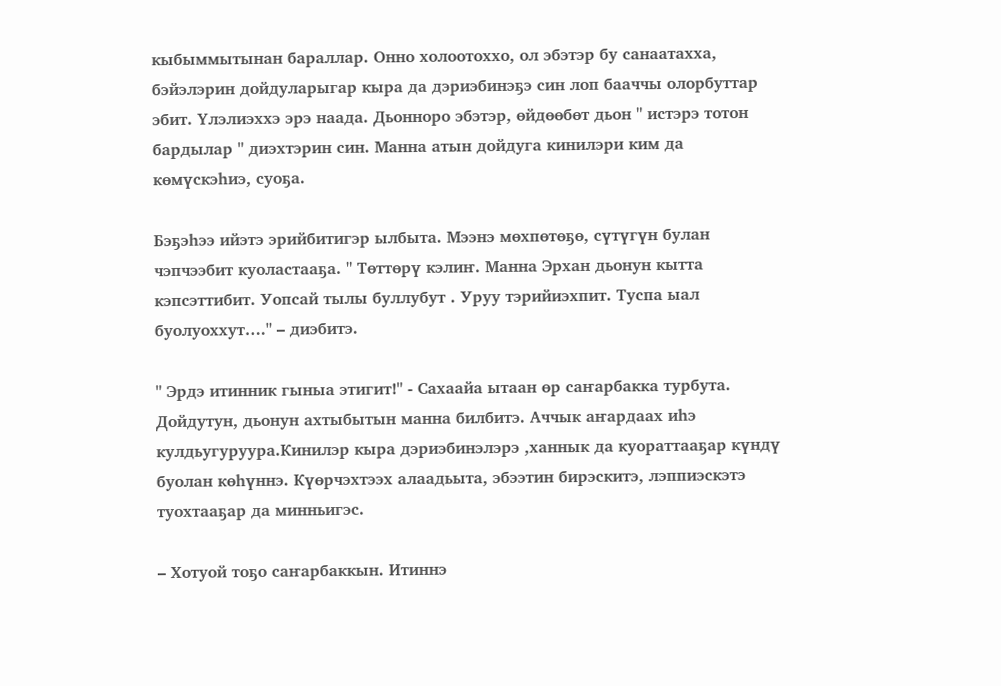кыбыммытынан бараллар. Онно холоотоххо, ол эбэтэр бу санаатахха, бэйэлэрин дойдуларыгар кыра да дэриэбинэҕэ син лоп бааччы олорбуттар эбит. Үлэлиэххэ эрэ наада. Дьонноро эбэтэр, өйдөөбөт дьон " истэрэ тотон бардылар " диэхтэрин син. Манна атын дойдуга кинилэри ким да көмүскэһиэ, суоҕа.

Бэҕэһээ ийэтэ эрийбитигэр ылбыта. Мээнэ мөхпөтөҕө, сүтүгүн булан чэпчээбит куоластааҕа. " Төттөрү кэлиҥ. Манна Эрхан дьонун кытта кэпсэттибит. Уопсай тылы буллубут . Уруу тэрийиэхпит. Туспа ыал буолуоххут…." – диэбитэ.

" Эрдэ итинник гыныа этигит!" - Сахаайа ытаан өр саҥарбакка турбута. Дойдутун, дьонун ахтыбытын манна билбитэ. Аччык аҥардаах иһэ кулдьугуруура.Кинилэр кыра дэриэбинэлэрэ ,ханнык да куораттааҕар күндү буолан көһүннэ. Күөрчэхтээх алаадьыта, эбээтин бирэскитэ, лэппиэскэтэ туохтааҕар да минньигэс.

– Хотуой тоҕо саҥарбаккын. Итиннэ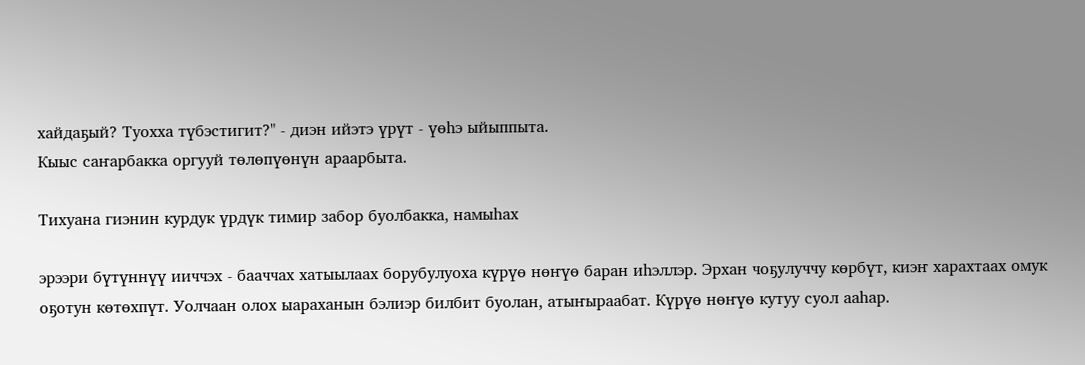хайдаҕый? Туохха түбэстигит?" - диэн ийэтэ үрүт - үөһэ ыйыппыта.
Кыыс саҥарбакка оргууй төлөпүөнүн араарбыта.

Тихуана гиэнин курдук үрдүк тимир забор буолбакка, намыһах

эрээри бүтүннүү ииччэх - бааччах хатыылаах борубулуоха күрүө нөҥүө баран иһэллэр. Эрхан чоҕулуччу көрбүт, киэҥ харахтаах омук оҕотун көтөхпүт. Уолчаан олох ыараханын бэлиэр билбит буолан, атыҥыраабат. Күрүө нөҥүө кутуу суол ааһар.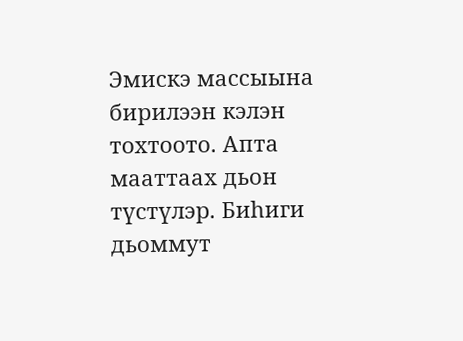Эмискэ массыына бирилээн кэлэн тохтоото. Апта мааттаах дьон түстүлэр. Биһиги дьоммут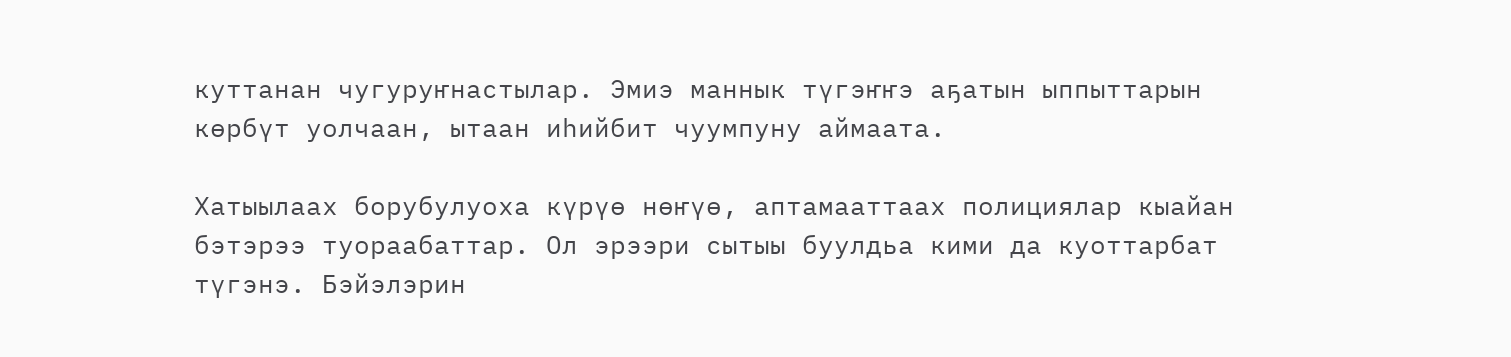куттанан чугуруҥнастылар. Эмиэ маннык түгэҥҥэ аҕатын ыппыттарын көрбүт уолчаан, ытаан иһийбит чуумпуну аймаата.

Хатыылаах борубулуоха күрүө нөҥүө, аптамааттаах полициялар кыайан бэтэрээ туораабаттар. Ол эрээри сытыы буулдьа кими да куоттарбат түгэнэ. Бэйэлэрин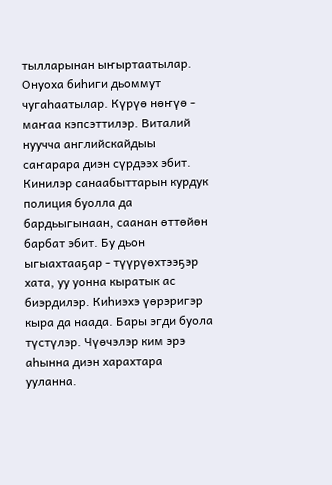тылларынан ыҥыртаатылар. Онуоха биһиги дьоммут чугаһаатылар. Күрүө нөҥүө - маҥаа кэпсэттилэр. Виталий нуучча английскайдыы саҥарара диэн сүрдээх эбит.
Кинилэр санаабыттарын курдук полиция буолла да бардьыгынаан, саанан өттөйөн барбат эбит. Бу дьон ыгыахтааҕар - түүрүөхтээҕэр хата, уу уонна кыратык ас биэрдилэр. Киһиэхэ үөрэригэр кыра да наада. Бары эгди буола түстүлэр. Чүөчэлэр ким эрэ аһынна диэн харахтара ууланна.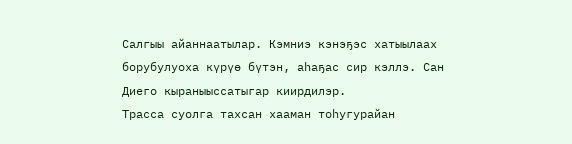Салгыы айаннаатылар. Кэмниэ кэнэҕэс хатыылаах борубулуоха күрүө бүтэн, аһаҕас сир кэллэ. Сан Диего кыраныыссатыгар киирдилэр.
Трасса суолга тахсан хааман тоһугурайан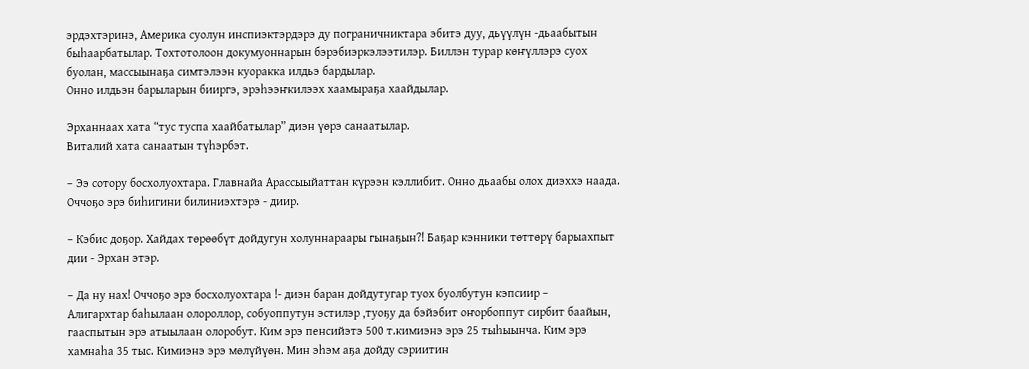эрдэхтэринэ, Америка суолун инспиэктэрдэрэ ду пограничниктара эбитэ дуу, дьүүлүн -дьаабытын быһаарбатылар. Тохтотолоон докумуоннарын бэрэбиэркэлээтилэр. Биллэн турар көҥүллэрэ суох буолан, массыынаҕа симтэлээн куоракка илдьэ бардылар.
Онно илдьэн барыларын бииргэ, эрэһээҥкилээх хаамыраҕа хаайдылар.

Эрханнаах хата “тус туспа хаайбатылар” диэн үөрэ санаатылар.
Виталий хата санаатын түһэрбэт.

– Ээ сотору босхолуохтара. Главнайа Арассыыйаттан күрээн кэллибит. Онно дьаабы олох диэххэ наада. Оччоҕо эрэ биһигини билиниэхтэрэ - диир.

– Кэбис доҕор. Хайдах төрөөбүт дойдугун холуннараары гынаҕын?! Баҕар кэнники төттөрү барыахпыт дии - Эрхан этэр.

– Да ну нах! Оччоҕо эрэ босхолуохтара !- диэн баран дойдутугар туох буолбутун кэпсиир –
Алигархтар баһылаан олороллор, собуоппутун эстилэр ,туоҕу да бэйэбит оҥорбоппут сирбит баайын, гааспытын эрэ атыылаан олоробут. Ким эрэ пенсийэтэ 500 т.кимиэнэ эрэ 25 тыһыынча. Ким эрэ хамнаһа 35 тыс. Кимиэнэ эрэ мөлүйүөн. Мин эһэм аҕа дойду сэриитин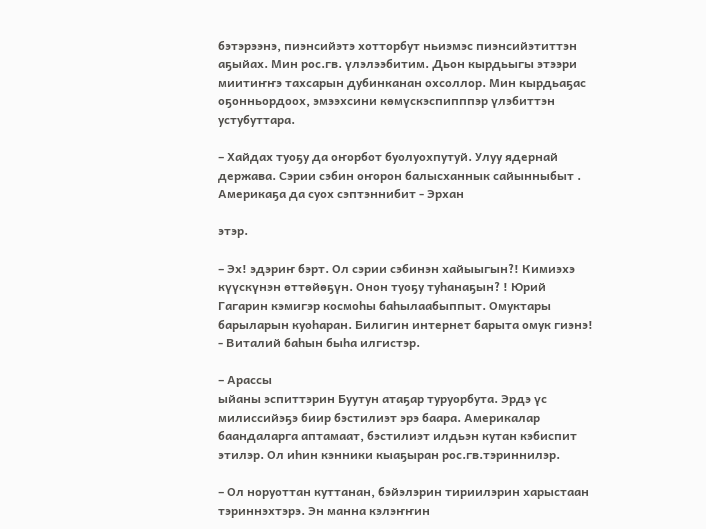бэтэрээнэ, пиэнсийэтэ хотторбут ньиэмэс пиэнсийэтиттэн аҕыйах. Мин рос.гв. үлэлээбитим. Дьон кырдьыгы этээри миитиҥҥэ тахсарын дубинканан охсоллор. Мин кырдьаҕас оҕонньордоох, эмээхсини көмүскэспипппэр үлэбиттэн устубуттара.

– Хайдах туоҕу да оҥорбот буолуохпутуй. Улуу ядернай держава. Сэрии сэбин оҥорон балысханнык сайынныбыт . Америкаҕа да суох сэптэннибит - Эрхан

этэр.

– Эх! эдэриҥ бэрт. Ол сэрии сэбинэн хайыыгын?! Кимиэхэ күүскүнэн өттөйөҕүн. Онон туоҕу туһанаҕын? ! Юрий Гагарин кэмигэр космоһы баһылаабыппыт. Омуктары барыларын куоһаран. Билигин интернет барыта омук гиэнэ! - Виталий баһын быһа илгистэр.

– Арассы
ыйаны эспиттэрин Буутун атаҕар туруорбута. Эрдэ үс милиссийэҕэ биир бэстилиэт эрэ баара. Америкалар баандаларга аптамаат, бэстилиэт илдьэн кутан кэбиспит этилэр. Ол иһин кэнники кыаҕыран рос.гв.тэриннилэр.

– Ол норуоттан куттанан, бэйэлэрин тириилэрин харыстаан тэриннэхтэрэ. Эн манна кэлэҥҥин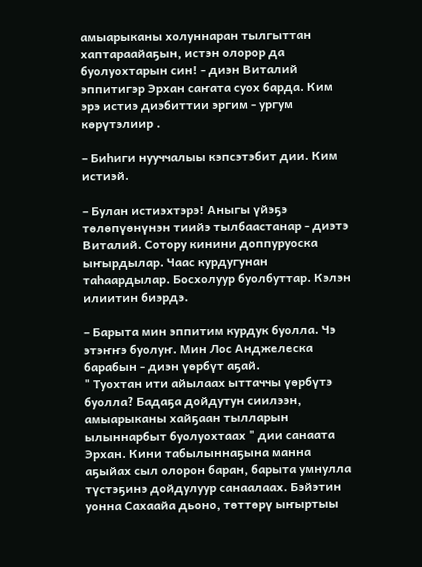амыарыканы холуннаран тылгыттан хаптараайаҕын, истэн олорор да буолуохтарын син! - диэн Виталий эппитигэр Эрхан саҥата суох барда. Ким эрэ истиэ диэбиттии эргим - ургум көрүтэлиир .

– Биһиги нууччалыы кэпсэтэбит дии. Ким истиэй.

– Булан истиэхтэрэ! Аныгы үйэҕэ төлөпүөнүнэн тиийэ тылбаастанар - диэтэ Виталий. Сотору кинини доппуруоска ыҥырдылар. Чаас курдугунан таһаардылар. Босхолуур буолбуттар. Кэлэн илиитин биэрдэ.

– Барыта мин эппитим курдук буолла. Чэ этэҥҥэ буолуҥ. Мин Лос Анджелеска барабын - диэн үөрбүт аҕай.
" Туохтан ити айылаах ыттаччы үөрбүтэ буолла? Бадаҕа дойдутун сиилээн, амыарыканы хайҕаан тылларын ылыннарбыт буолуохтаах " дии санаата Эрхан. Кини табылыннаҕына манна аҕыйах сыл олорон баран, барыта умнулла түстэҕинэ дойдулуур санаалаах. Бэйэтин уонна Сахаайа дьоно, төттөрү ыҥыртыы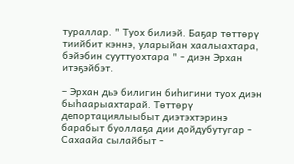тураллар. " Туох билиэй. Баҕар төттөрү тиийбит кэннэ, уларыйан хаалыахтара, бэйэбин сууттуохтара " - диэн Эрхан итэҕэйбэт.

– Эрхан дьэ билигин биһигини туох диэн быһаарыахтарай. Төттөрү депортациялыыбыт диэтэхтэринэ барабыт буоллаҕа дии дойдубутугар - Сахаайа сылайбыт -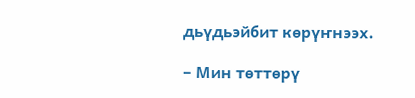дьүдьэйбит көрүҥнээх.

– Мин төттөрү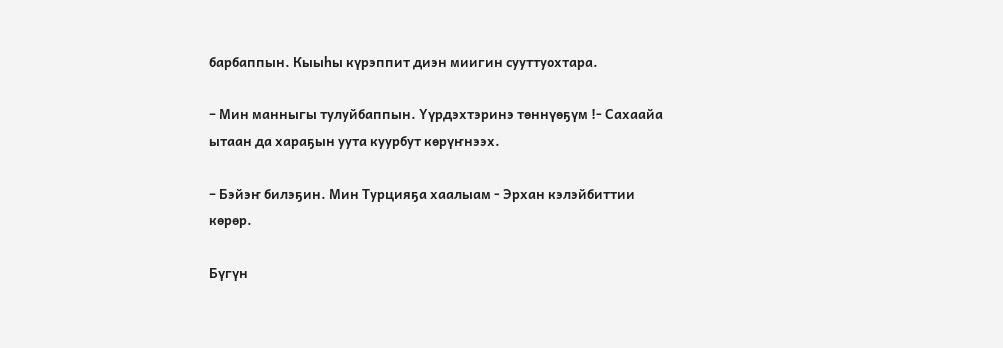барбаппын. Кыыһы күрэппит диэн миигин сууттуохтара.

– Мин манныгы тулуйбаппын. Үүрдэхтэринэ төннүөҕүм !- Сахаайа ытаан да хараҕын уута куурбут көрүҥнээх.

– Бэйэҥ билэҕин. Мин Турцияҕа хаалыам - Эрхан кэлэйбиттии көрөр.

Бүгүн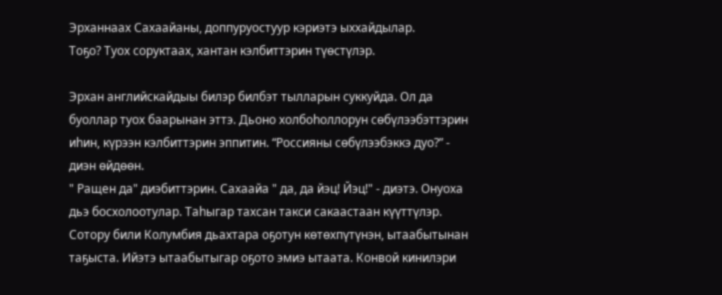Эрханнаах Сахаайаны, доппуруостуур кэриэтэ ыххайдылар.
Тоҕо? Туох соруктаах, хантан кэлбиттэрин түөстүлэр.

Эрхан английскайдыы билэр билбэт тылларын суккуйда. Ол да буоллар туох баарынан эттэ. Дьоно холбоһоллорун сөбүлээбэттэрин иһин, күрээн кэлбиттэрин эппитин. “Россияны сөбүлээбэккэ дуо?” - диэн өйдөөн.
" Ращен да" диэбиттэрин. Сахаайа " да, да йэц! Йэц!" - диэтэ. Онуоха дьэ босхолоотулар. Таһыгар тахсан такси сакаастаан күүттүлэр. Сотору били Колумбия дьахтара оҕотун көтөхпүтүнэн, ытаабытынан таҕыста. Ийэтэ ытаабытыгар оҕото эмиэ ытаата. Конвой кинилэри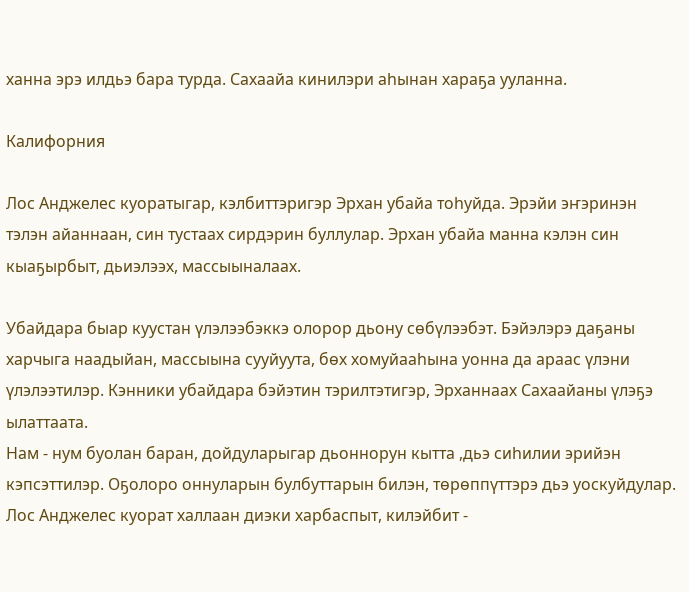ханна эрэ илдьэ бара турда. Сахаайа кинилэри аһынан хараҕа ууланна.

Калифорния

Лос Анджелес куоратыгар, кэлбиттэригэр Эрхан убайа тоһуйда. Эрэйи эҥэринэн тэлэн айаннаан, син тустаах сирдэрин буллулар. Эрхан убайа манна кэлэн син кыаҕырбыт, дьиэлээх, массыыналаах.

Убайдара быар куустан үлэлээбэккэ олорор дьону сөбүлээбэт. Бэйэлэрэ даҕаны харчыга наадыйан, массыына сууйуута, бөх хомуйааһына уонна да араас үлэни үлэлээтилэр. Кэнники убайдара бэйэтин тэрилтэтигэр, Эрханнаах Сахаайаны үлэҕэ ылаттаата.
Нам - нум буолан баран, дойдуларыгар дьоннорун кытта ,дьэ сиһилии эрийэн кэпсэттилэр. Оҕолоро оннуларын булбуттарын билэн, төрөппүттэрэ дьэ уоскуйдулар.
Лос Анджелес куорат халлаан диэки харбаспыт, килэйбит -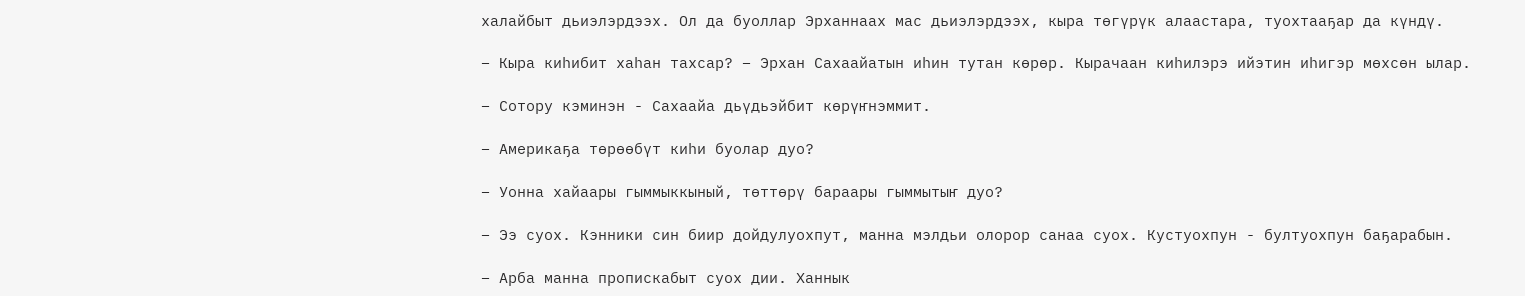халайбыт дьиэлэрдээх. Ол да буоллар Эрханнаах мас дьиэлэрдээх, кыра төгүрүк алаастара, туохтааҕар да күндү.

– Кыра киһибит хаһан тахсар? – Эрхан Сахаайатын иһин тутан көрөр. Кырачаан киһилэрэ ийэтин иһигэр мөхсөн ылар.

– Сотору кэминэн - Сахаайа дьүдьэйбит көрүҥнэммит.

– Америкаҕа төрөөбүт киһи буолар дуо?

– Уонна хайаары гыммыккыный, төттөрү бараары гыммытыҥ дуо?

– Ээ суох. Кэнники син биир дойдулуохпут, манна мэлдьи олорор санаа суох. Кустуохпун - бултуохпун баҕарабын.

– Арба манна пропискабыт суох дии. Ханнык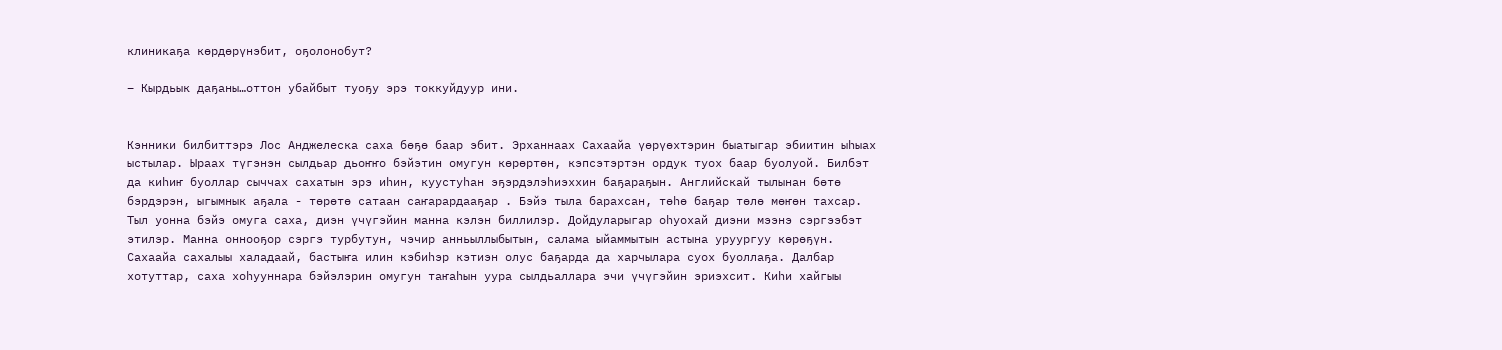клиникаҕа көрдөрүнэбит, оҕолонобут?

– Кырдьык даҕаны…оттон убайбыт туоҕу эрэ токкуйдуур ини.


Кэнники билбиттэрэ Лос Анджелеска саха бөҕө баар эбит. Эрханнаах Сахаайа үөрүөхтэрин быатыгар эбиитин ыһыах ыстылар. Ыраах түгэнэн сылдьар дьоҥҥо бэйэтин омугун көрөртөн, кэпсэтэртэн ордук туох баар буолуой. Билбэт да киһиҥ буоллар сыччах сахатын эрэ иһин, куустуһан эҕэрдэлэһиэххин баҕараҕын. Английскай тылынан бөтө бэрдэрэн, ыгымнык аҕала - төрөтө сатаан саҥарардааҕар . Бэйэ тыла барахсан, төһө баҕар төлө мөҥөн тахсар. Тыл уонна бэйэ омуга саха, диэн үчүгэйин манна кэлэн биллилэр. Дойдуларыгар оһуохай диэни мээнэ сэргээбэт этилэр. Манна оннооҕор сэргэ турбутун, чэчир анньыллыбытын, салама ыйаммытын астына уруургуу көрөҕүн.
Сахаайа сахалыы халадаай, бастыҥа илин кэбиһэр кэтиэн олус баҕарда да харчылара суох буоллаҕа. Далбар хотуттар, саха хоһууннара бэйэлэрин омугун таҥаһын уура сылдьаллара эчи үчүгэйин эриэхсит. Киһи хайгыы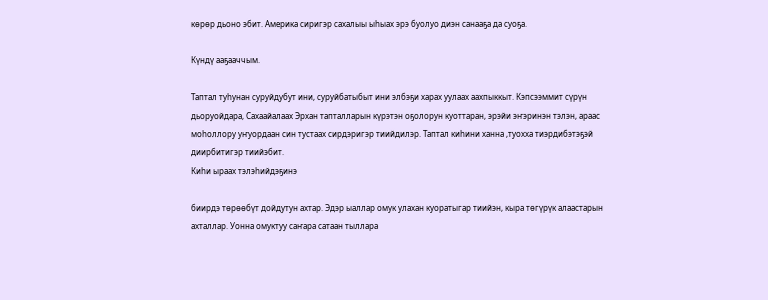көрөр дьоно эбит. Америка сиригэр сахалыы ыһыах эрэ буолуо диэн санааҕа да суоҕа.

Күндү ааҕааччым.

Таптал туһунан суруйдубут ини, суруйбатыбыт ини элбэҕи харах уулаах аахпыккыт. Кэпсээммит сүрүн дьоруойдара, Сахаайалаах Эрхан тапталларын күрэтэн оҕолорун куоттаран, эрэйи эҥэринэн тэлэн, араас моһоллору уҥуордаан син тустаах сирдэригэр тиийдилэр. Таптал киһини ханна ,туохха тиэрдибэтэҕэй диирбитигэр тиийэбит.
Киһи ыраах тэлэһийдэҕинэ

биирдэ төрөөбүт дойдутун ахтар. Эдэр ыаллар омук улахан куоратыгар тиийэн, кыра төгүрүк алаастарын ахталлар. Уонна омуктуу саҥара сатаан тыллара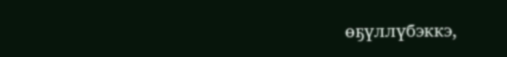өҕүллүбэккэ,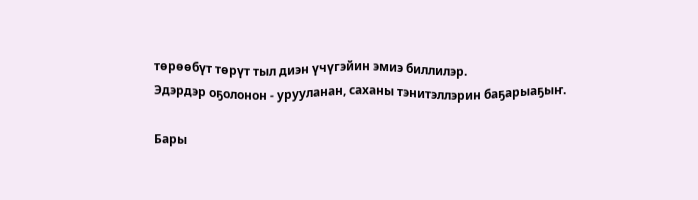төрөөбүт төрүт тыл диэн үчүгэйин эмиэ биллилэр.
Эдэрдэр оҕолонон - урууланан, саханы тэнитэллэрин баҕарыаҕыҥ.

Бары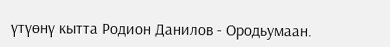үтүөнү кытта Родион Данилов - Ородьумаан.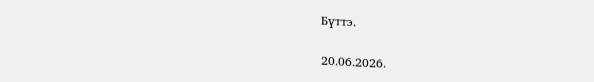Бүттэ.

20.06.2026.